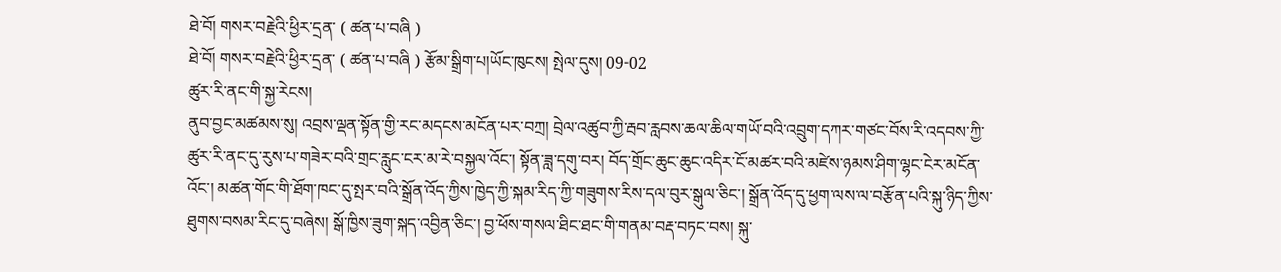ཐེ་བོ། གསར་བརྗེའི་ཕྱིར་དྲན་ ( ཚན་པ་བཞི )
ཐེ་བོ། གསར་བརྗེའི་ཕྱིར་དྲན་ ( ཚན་པ་བཞི ) རྩོམ་སྒྲིག་པ།ཡོང་ཁུངས། སྤེལ་དུས། 09-02
ཚུར་རི་ནང་གི་སྐྱ་རེངས།
ནུབ་བྱང་མཚམས་སུ། འབྲས་ལྡན་སྟོན་གྱི་རང་མདངས་མངོན་པར་བཀྲ། བྲེལ་འཚུབ་ཀྱི་རྦབ་རླབས་ཆལ་ཆིལ་གཡོ་བའི་འབྲུག་དཀར་གཙང་བོས་རི་འདབས་ཀྱི་ཚུར་རི་ནང་དུ་རུས་པ་གཟེར་བའི་གྲང་རླུང་ངར་མ་རེ་བསྐྱལ་འོང་། སྟོན་ཟླ་དགུ་བར། བོད་གྲོང་ཆུང་ཆུང་འདིར་ངོ་མཚར་བའི་མཛེས་ཉམས་ཤིག་ལྷང་ངེར་མངོན་འོང་། མཚན་གོང་གི་ཐོག་ཁང་དུ་སྤར་བའི་སྒྲོན་འོད་ཀྱིས་ཁྱེད་ཀྱི་སྐམ་རིད་ཀྱི་གཟུགས་རིས་དལ་བུར་སྒུལ་ཅིང་། སྒྲོན་འོད་དུ་ཕྱག་ལས་ལ་བརྩོན་པའི་སྐུ་ཉིད་ཀྱིས་ཐུགས་བསམ་རིང་དུ་བཞེས། སྒོ་ཁྱིས་ཟུག་སྐད་འབྱིན་ཅིང་། བྱ་ཕོས་གསལ་ཐིང་ཐང་གི་གནམ་བརྡ་བཏང་བས། སྐུ་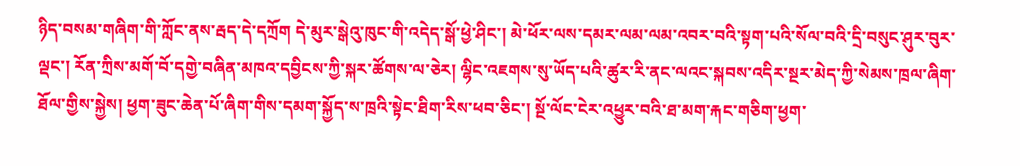ཉིད་བསམ་གཞིག་གི་ཀློང་ནས་རྦད་དེ་དཀྲོག དེ་མུར་སྒེའུ་ཁུང་གི་འདེད་སྒོ་ཕྱེ་ཤིང་། མེ་ཕོར་ལས་དམར་ལམ་ལམ་འབར་བའི་སྟག་པའི་སོལ་བའི་དྲི་བསུང་ཤུར་བུར་ལྡང་། རོན་ཀྲིས་མགོ་བོ་དགྱེ་བཞིན་མཁའ་དབྱིངས་ཀྱི་སྐར་ཚོགས་ལ་ཅེར། ལྷིང་འཇགས་སུ་ཡོད་པའི་ཚུར་རི་ནང་ལའང་སྐབས་འདིར་སྔར་མེད་ཀྱི་སེམས་ཁྲལ་ཞིག་ཐོལ་གྱིས་སྐྱེས། ཕྱག་ཟུང་ཆེན་པོ་ཞིག་གིས་དམག་སྐྱོད་ས་ཁྲའི་སྟེང་ཐིག་རིས་ཕབ་ཅིང་། སྔོ་ལོང་ངེར་འཕྱུར་བའི་ཐ་མག་རྐང་གཅིག་ཕྱག་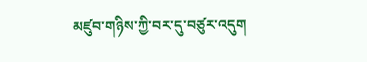མཛུབ་གཉིས་ཀྱི་བར་དུ་བཙུར་འདུག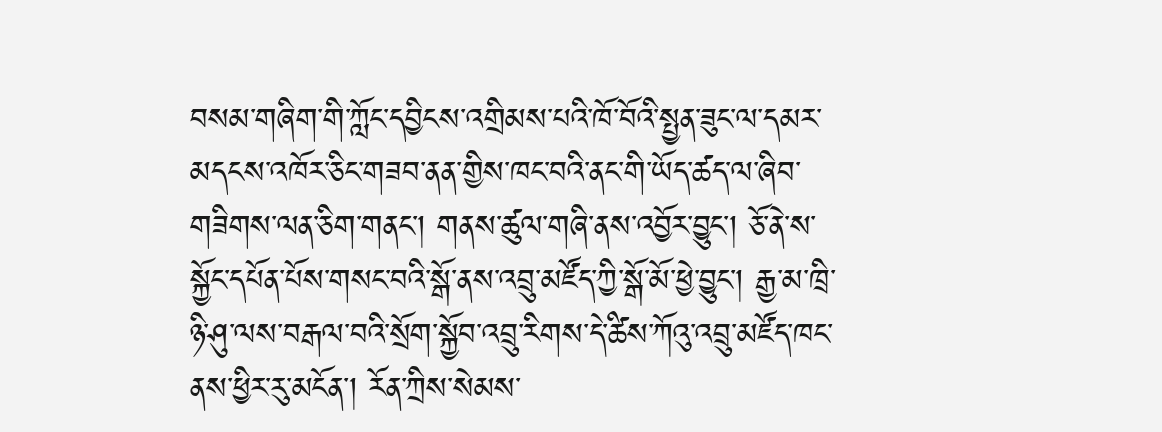བསམ་གཞིག་གི་ཀློང་དབྱིངས་འགྲིམས་པའི་ཁོ་བོའི་སྤྱན་ཟུང་ལ་དམར་མདངས་འཁོར་ཅིང་གཟབ་ནན་གྱིས་ཁང་བའི་ནང་གི་ཡོད་ཚད་ལ་ཞིབ་གཟིགས་ལན་ཅིག་གནང་། གནས་ཚུལ་གཞི་ནས་འབྱོར་བྱུང་། ཅོ་ནེ་ས་སྐྱོང་དཔོན་པོས་གསང་བའི་སྒོ་ནས་འབྲུ་མཛོད་ཀྱི་སྒོ་མོ་ཕྱེ་བྱུང་། རྒྱ་མ་ཁྲི་ཉི་ཤུ་ལས་བརྒལ་བའི་སྲོག་སྐྱོབ་འབྲུ་རིགས་དེ་ཚིས་ཀོའུ་འབྲུ་མཛོད་ཁང་ནས་ཕྱིར་རུ་མངོན་། རོན་ཀྲིས་སེམས་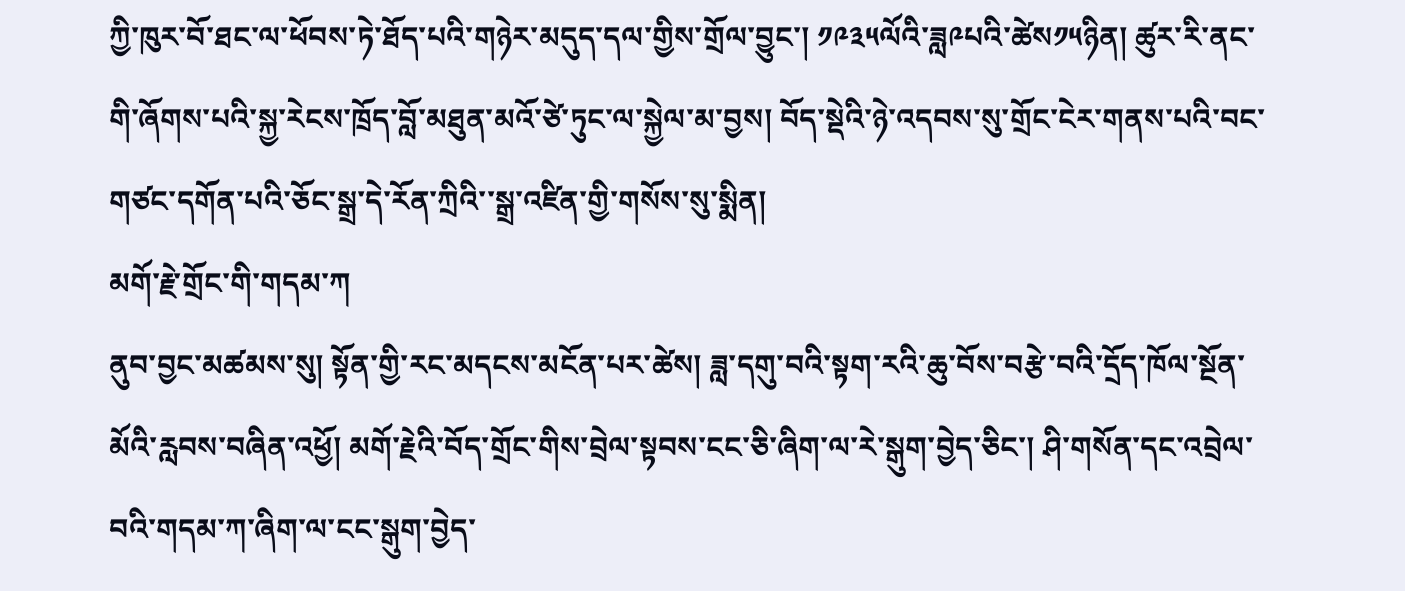ཀྱི་ཁུར་བོ་ཐང་ལ་ཕོབས་ཏེ་ཐོད་པའི་གཉེར་མདུད་དལ་གྱིས་གྲོལ་བྱུང་། ༡༩༣༥ལོའི་ཟླ༩པའི་ཚེས༡༥ཉིན། ཚུར་རི་ནང་གི་ཞོགས་པའི་སྐྱ་རེངས་ཁྲོད་བློ་མཐུན་མའོ་ཙེ་ཏུང་ལ་སྐྱེལ་མ་བྱས། བོད་སྡེའི་ཉེ་འདབས་སུ་གྲོང་ངེར་གནས་པའི་བང་གཙང་དགོན་པའི་ཅོང་སྒྲ་དེ་རོན་ཀྲིའི་་སྒྲ་འཛིན་གྱི་གསོས་སུ་སྨིན།
མགོ་རྗེ་གྲོང་གི་གདམ་ཀ
ནུབ་བྱང་མཚམས་སུ། སྟོན་གྱི་རང་མདངས་མངོན་པར་ཚེས། ཟླ་དགུ་བའི་སྟག་རའི་ཆུ་བོས་བརྩེ་བའི་དྲོད་ཁོལ་སྔོན་མོའི་རླབས་བཞིན་འཕྱོ། མགོ་རྗེའི་བོད་གྲོང་གིས་བྲེལ་སྟབས་ངང་ཅི་ཞིག་ལ་རེ་སྒུག་བྱེད་ཅིང་། ཤི་གསོན་དང་འབྲེལ་བའི་གདམ་ཀ་ཞིག་ལ་ངང་སྒུག་བྱེད་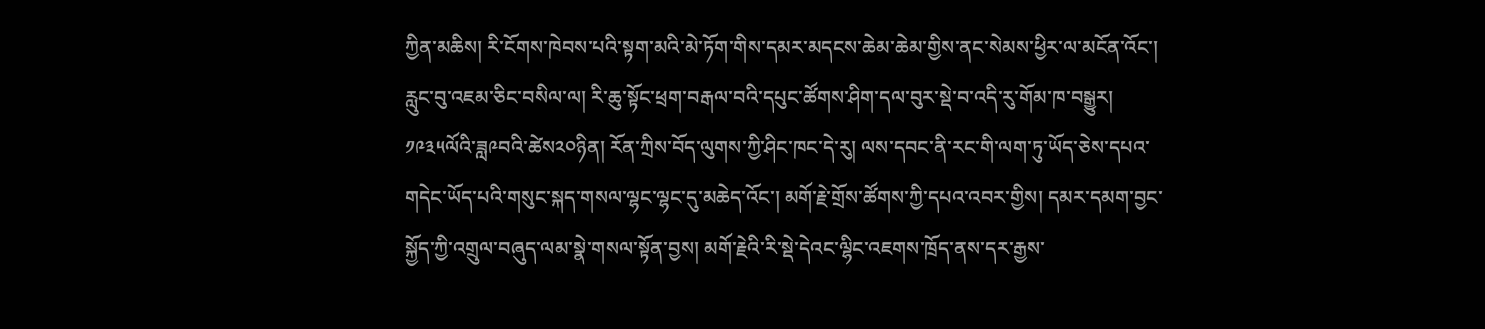ཀྱིན་མཆིས། རི་ངོགས་ཁེབས་པའི་སྟག་མའི་མེ་ཏོག་གིས་དམར་མདངས་ཆེམ་ཆེམ་གྱིས་ནང་སེམས་ཕྱིར་ལ་མངོན་འོང་། རླུང་བུ་འཇམ་ཅིང་བསིལ་ལ། རི་ཆུ་སྟོང་ཕྲག་བརྒལ་བའི་དཔུང་ཚོགས་ཤིག་དལ་བུར་སྡེ་བ་འདི་རུ་གོམ་ཁ་བསྒྱུར། ༡༩༣༥ལོའི་ཟླ༩བའི་ཚེས༢༠ཉིན། རོན་ཀྲིས་བོད་ལུགས་ཀྱི་ཤིང་ཁང་དེ་རུ། ལས་དབང་ནི་རང་གི་ལག་ཏུ་ཡོད་ཅེས་དཔའ་གདེང་ཡོད་པའི་གསུང་སྐད་གསལ་ལྷང་ལྷང་དུ་མཆེད་འོང་། མགོ་རྗེ་གྲོས་ཚོགས་ཀྱི་དཔའ་འབར་གྱིས། དམར་དམག་བྱང་སྐྱོད་ཀྱི་འགྲུལ་བཞུད་ལམ་སྣེ་གསལ་སྟོན་བྱས། མགོ་རྗེའི་རི་སྡེ་དེའང་ལྷིང་འཇགས་ཁྲོད་ནས་དར་རྒྱས་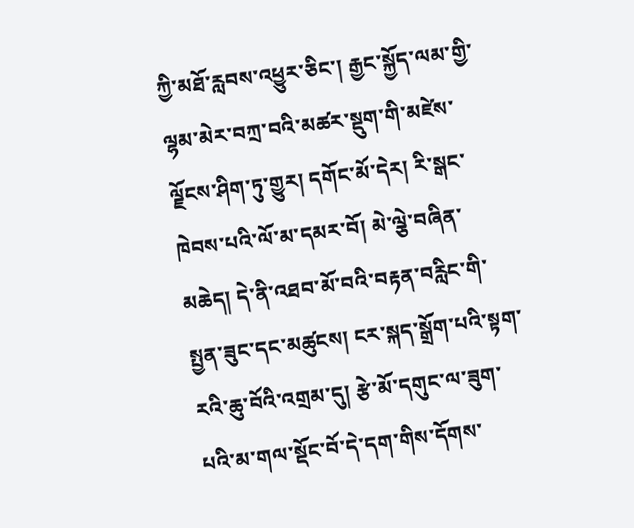ཀྱི་མཐོ་རླབས་འཕྱུར་ཅིང་། རྒྱང་སྐྱོད་ལམ་གྱི་ལྷམ་མེར་བཀྲ་བའི་མཚར་སྡུག་གི་མཛེས་ལྗོངས་ཤིག་ཏུ་གྱུར། དགོང་མོ་དེར། རི་སྒང་ཁེབས་པའི་ལོ་མ་དམར་བོ། མེ་ལྕེ་བཞིན་མཆེད། དེ་ནི་འཐབ་མོ་བའི་བརྟན་བརླིང་གི་སྤྱན་ཟུང་དང་མཚུངས། ངར་སྐད་སྒྲོག་པའི་སྟག་རའི་ཆུ་བོའི་འགྲམ་དུ། རྩེ་མོ་དགུང་ལ་ཟུག་པའི་མ་གལ་སྡོང་བོ་དེ་དག་གིས་དོགས་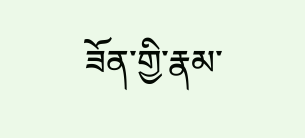ཟོན་གྱི་རྣམ་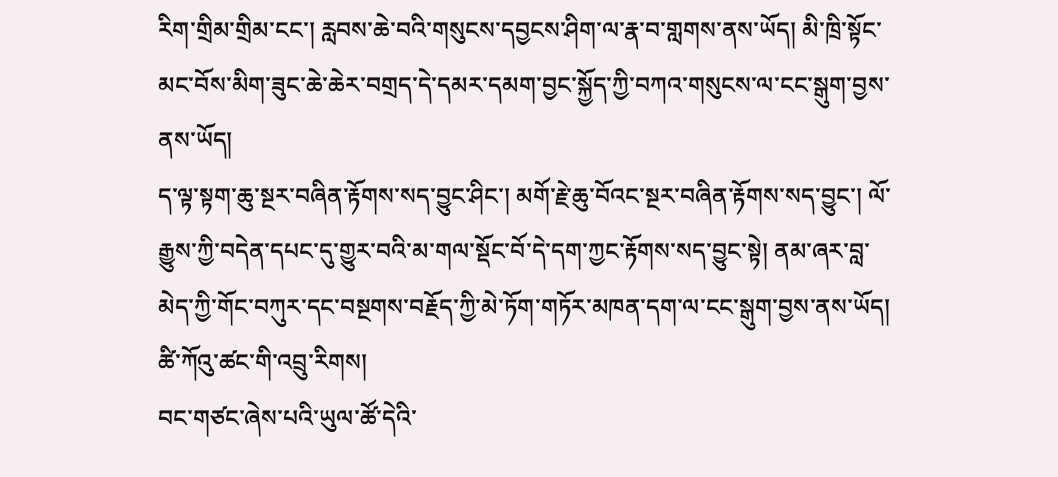རིག་གྲིམ་གྲིམ་ངང་། རླབས་ཆེ་བའི་གསུངས་དབྱངས་ཤིག་ལ་རྣ་བ་གླགས་ནས་ཡོད། མི་ཁྲི་སྟོང་མང་བོས་མིག་ཟུང་ཆེ་ཆེར་བགྲད་དེ་དམར་དམག་བྱང་སྐྱོད་ཀྱི་བཀའ་གསུངས་ལ་ངང་སྒུག་བྱས་ནས་ཡོད།
ད་ལྟ་སྟག་ཆུ་སྔར་བཞིན་རྟོགས་སད་བྱུང་ཤིང་། མགོ་རྗེ་ཆུ་བོའང་སྔར་བཞིན་རྟོགས་སད་བྱུང་། ལོ་རྒྱུས་ཀྱི་བདེན་དཔང་དུ་གྱུར་བའི་མ་གལ་སྡོང་བོ་དེ་དག་ཀྱང་རྟོགས་སད་བྱུང་སྟེ། ནམ་ཞར་བླ་མེད་ཀྱི་གོང་བཀུར་དང་བསྔགས་བརྗོད་ཀྱི་མེ་ཏོག་གཏོར་མཁན་དག་ལ་ངང་སྒུག་བྱས་ནས་ཡོད།
ཚི་ཀོའུ་ཚང་གི་འབྲུ་རིགས།
བང་གཙང་ཞེས་པའི་ཡུལ་ཚོ་དེའི་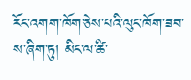རོང་འགག་ཁོག་ཅེས་པའི་ལུང་ཁོག་ཟབ་ས་ཞིག་ཏུ། མིང་ལ་ཚི་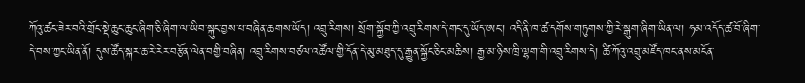ཀོའུ་ཚང་ཟེར་བའི་གྲོང་སྡེ་ཆུང་ཆུང་ཞིག་ཅི་ཞིག་ལ་ཡིབ་སྐུང་བྱས་པ་བཞིན་ཆགས་ཡོད། འབྲུ་རིགས། སྲོག་སྐྱོབ་ཀྱི་འབྲུ་རིགས་དེ་གང་དུ་ཡོད་ཨང་། འདི་ནི་ཁ་ཚ་དགོས་གཏུགས་ཀྱི་རེ་སྒུག་ཞིག་ཡིན་ལ། ཧམ་འདོད་ཚ་བོ་ཞིག་དེ་བས་ཀྱང་ཡིན་ནོ། དུས་ཚོད་སྐར་ཆ་རེ་རེར་བརྩོན་ལེན་བགྱི་བཞིན། འབྲུ་རིགས་བཙལ་འཚོལ་གྱི་དོན་དེ་མུ་མཐུད་དུ་རྒྱུན་སྐྱོང་ཅིང་མཆིས། རྒྱ་མ་ཉིས་ཁྲི་ལྷག་གི་འབྲུ་རིགས་དེ། ཚི་ཀོའུ་འབྲུ་མཛོད་ཁང་ནས་མངོན་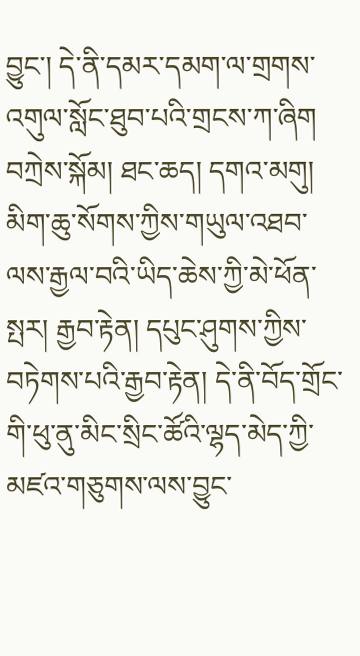བྱུང་། དེ་ནི་དམར་དམག་ལ་གྲགས་འགུལ་སློང་ཐུབ་པའི་གྲངས་ཀ་ཞིག བཀྲེས་སྐོམ། ཐང་ཆད། དགའ་མགུ། མིག་ཆུ་སོགས་ཀྱིས་གཡུལ་འཐབ་ལས་རྒྱལ་བའི་ཡིད་ཆེས་ཀྱི་མེ་ཕོན་སྤར། རྒྱབ་རྟེན། དཔུང་ཤུགས་ཀྱིས་བཏེགས་པའི་རྒྱབ་རྟེན། དེ་ནི་བོད་གྲོང་གི་ཕུ་ནུ་མིང་སྲིང་ཚོའི་ལྷད་མེད་ཀྱི་མཛའ་གཅུགས་ལས་བྱུང་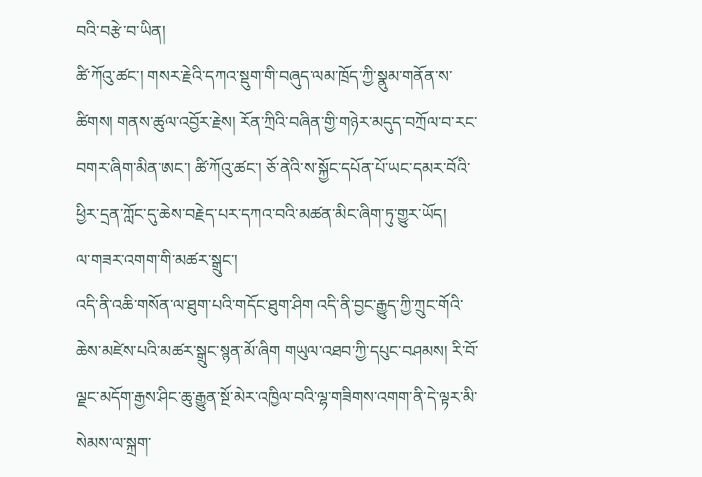བའི་བརྩེ་བ་ཡིན།
ཚི་ཀོའུ་ཚང་། གསར་རྗེའི་དཀའ་སྡུག་གི་བཞུད་ལམ་ཁྲོད་ཀྱི་སྣུམ་གནོན་ས་ཚིགས། གནས་ཚུལ་འབྱོར་རྗེས། རོན་ཀྲིའི་བཞིན་གྱི་གཉེར་མདུད་བཀྲོལ་བ་རང་བགར་ཞིག་མིན་ཨང་། ཚི་ཀོའུ་ཚང་། ཅོ་ནེའི་ས་སྐྱོང་དཔོན་པོ་ཡང་དམར་བོའི་ཕྱིར་དྲན་ཀློང་དུ་ཆེས་བརྗེད་པར་དཀའ་བའི་མཚན་མིང་ཞིག་ཏུ་གྱུར་ཡོད།
ལ་གཟར་འགག་གི་མཚར་སྒྲུང་།
འདི་ནི་འཆི་གསོན་ལ་ཐུག་པའི་གདོང་ཐུག་ཤིག འདི་ནི་བྱང་རྒྱུད་ཀྱི་ཀྲུང་གོའི་ཆེས་མཛེས་པའི་མཚར་སྒྲུང་སྙན་མོ་ཞིག གཡུལ་འཐབ་ཀྱི་དཔུང་བཤམས། རི་བོ་ལྗང་མདོག་རྒྱས་ཤིང་ཆུ་རྒྱུན་སྔོ་མེར་འཁྱིལ་བའི་ལྷ་གཟིགས་འགག་ནི་དེ་ལྟར་མི་སེམས་ལ་སྐྲག་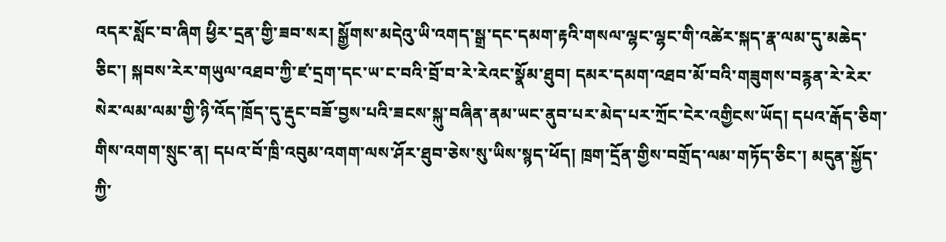འདར་སློང་བ་ཞིག ཕྱིར་དྲན་གྱི་ཟབ་སར། སྒྱོགས་མདེའུ་ཡི་འགད་སྒྲ་དང་དམག་རྟའི་གསལ་ལྷང་ལྷང་གི་འཚེར་སྐད་རྣ་ལམ་དུ་མཆེད་ཅིང་། སྐབས་རེར་གཡུལ་འཐབ་ཀྱི་ཛ་དྲག་དང་ཡ་ང་བའི་བྲོ་བ་རེ་རེའང་སྣོམ་ཐུབ། དམར་དམག་འཐབ་མོ་བའི་གཟུགས་བརྙན་རེ་རེར་སེར་ལམ་ལམ་གྱི་ཉི་འོད་ཁྲོད་དུ་རྡུང་བཟོ་བྱས་པའི་ཟངས་སྐུ་བཞིན་ནམ་ཡང་ནུབ་པར་མེད་པར་ཀྲོང་ངེར་འགྱིངས་ཡོད། དཔའ་རྒོད་ཅིག་གིས་འགག་སྲུང་ན། དཔའ་བོ་ཁྲི་འབུམ་འགག་ལས་ཤོར་ཐུབ་ཅེས་སུ་ཡིས་སྙད་ཕོད། ཁྲག་དྲོན་གྱིས་བགྲོད་ལམ་གཏོད་ཅིང་། མདུན་སྐྱོད་ཀྱི་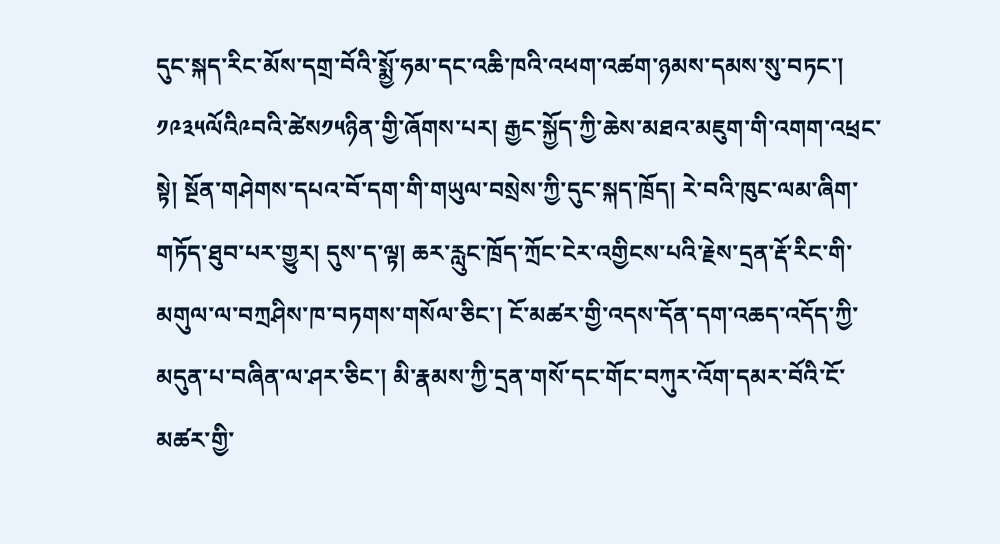དུང་སྐད་རིང་མོས་དགྲ་བོའི་སྨྱོ་ཧམ་དང་འཆི་ཁའི་འཕག་འཚག་ཉམས་དམས་སུ་བཏང་། ༡༩༣༥ལོའི༩བའི་ཚེས༡༥ཉིན་གྱི་ཞོགས་པར། རྒྱང་སྐྱོད་ཀྱི་ཆེས་མཐའ་མཇུག་གི་འགག་འཕྲང་སྟེ། སྔོན་གཤེགས་དཔའ་བོ་དག་གི་གཡུལ་བསྲེས་ཀྱི་དུང་སྐད་ཁྲོད། རེ་བའི་ཁུང་ལམ་ཞིག་གཏོད་ཐུབ་པར་གྱུར། དུས་ད་ལྟ། ཆར་རླུང་ཁྲོད་ཀྲོང་ངེར་འགྱིངས་པའི་རྗེས་དྲན་རྡོ་རིང་གི་མགུལ་ལ་བཀྲཤིས་ཁ་བཏགས་གསོལ་ཅིང་། ངོ་མཚར་གྱི་འདས་དོན་དག་འཆད་འདོད་ཀྱི་མདུན་པ་བཞིན་ལ་ཤར་ཅིང་། མི་རྣམས་ཀྱི་དྲན་གསོ་དང་གོང་བཀུར་འོག་དམར་བོའི་ངོ་མཚར་གྱི་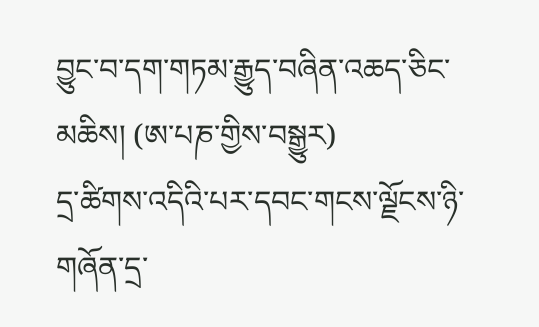བྱུང་བ་དག་གཏམ་རྒྱུད་བཞིན་འཆད་ཅིང་མཆིས། (ཨ་པཎ་གྱིས་བསྒྱུར)
དྲ་ཚིགས་འདིའི་པར་དབང་གངས་ལྗོངས་ཉི་གཞོན་དྲ་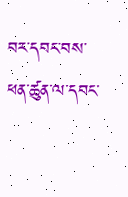བར་དབང་བས་ཕན་ཚུན་ལ་དབང་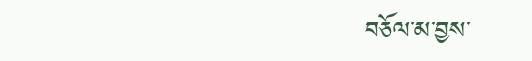བཅོལ་མ་བྱས་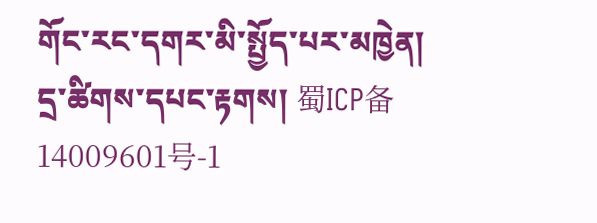གོང་རང་དགར་མི་སྤྱོད་པར་མཁྱེན།
དྲ་ཚིགས་དཔང་རྟགས། 蜀ICP备14009601号-1